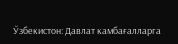Ўзбекистон: Давлат камбағалларга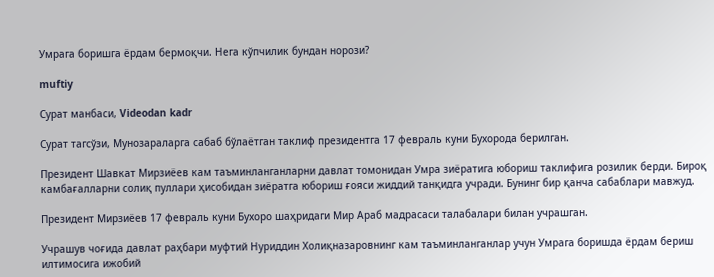Умрага боришга ёрдам бермоқчи. Нега кўпчилик бундан норози?

muftiy

Сурат манбаси, Videodan kadr

Сурат тагсўзи, Мунозараларга сабаб бўлаётган таклиф президентга 17 февраль куни Бухорода берилган.

Президент Шавкат Мирзиёев кам таъминланганларни давлат томонидан Умра зиёратига юбориш таклифига розилик берди. Бироқ камбағалларни солиқ пуллари ҳисобидан зиёратга юбориш ғояси жиддий танқидга учради. Бунинг бир қанча сабаблари мавжуд.

Президент Мирзиёев 17 февраль куни Бухоро шаҳридаги Мир Араб мадрасаси талабалари билан учрашган.

Учрашув чоғида давлат раҳбари муфтий Нуриддин Холиқназаровнинг кам таъминланганлар учун Умрага боришда ёрдам бериш илтимосига ижобий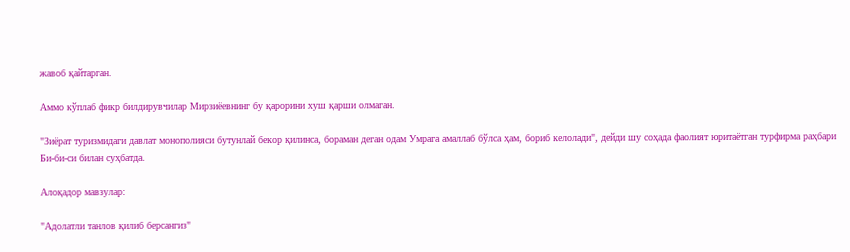жавоб қайтарган.

Аммо кўплаб фикр билдирувчилар Мирзиёевнинг бу қарорини хуш қарши олмаган.

"Зиёрат туризмидаги давлат монополияси бутунлай бекор қилинса, бораман деган одам Умрага амаллаб бўлса ҳам, бориб келолади", дейди шу соҳада фаолият юритаётган турфирма раҳбари Би-би-си билан суҳбатда.

Алоқадор мавзулар:

"Адолатли танлов қилиб берсангиз"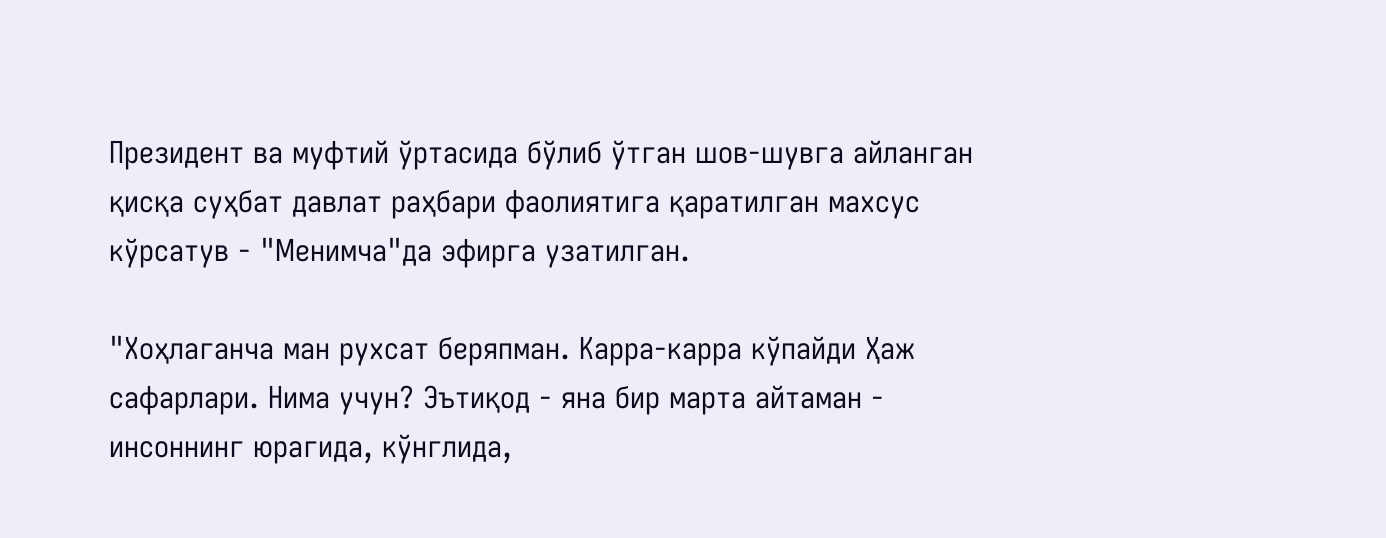Президент ва муфтий ўртасида бўлиб ўтган шов-шувга айланган қисқа суҳбат давлат раҳбари фаолиятига қаратилган махсус кўрсатув - "Менимча"да эфирга узатилган.

"Хоҳлаганча ман рухсат беряпман. Карра-карра кўпайди Ҳаж сафарлари. Нима учун? Эътиқод - яна бир марта айтаман - инсоннинг юрагида, кўнглида,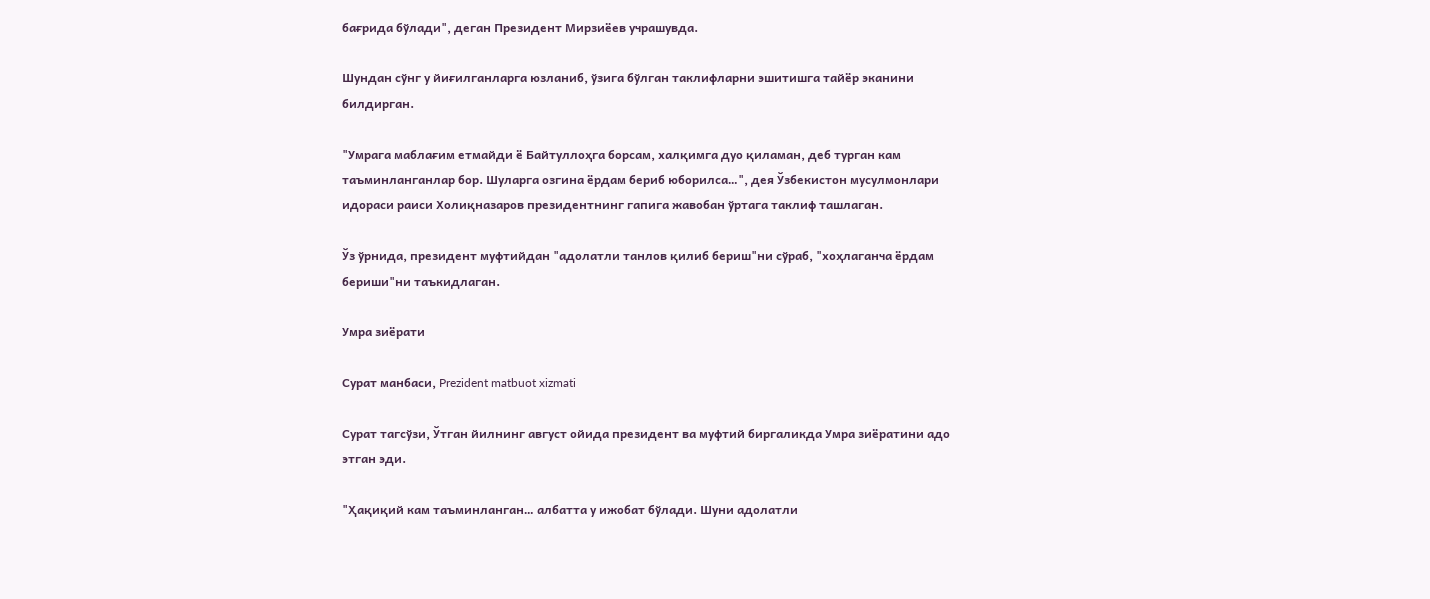бағрида бўлади", деган Президент Мирзиёев учрашувда.

Шундан сўнг у йиғилганларга юзланиб, ўзига бўлган таклифларни эшитишга тайёр эканини билдирган.

"Умрага маблағим етмайди ё Байтуллоҳга борсам, халқимга дуо қиламан, деб турган кам таъминланганлар бор. Шуларга озгина ёрдам бериб юборилса…", дея Ўзбекистон мусулмонлари идораси раиси Холиқназаров президентнинг гапига жавобан ўртага таклиф ташлаган.

Ўз ўрнида, президент муфтийдан "адолатли танлов қилиб бериш"ни сўраб, "хоҳлаганча ёрдам бериши"ни таъкидлаган.

Умра зиёрати

Сурат манбаси, Prezident matbuot xizmati

Сурат тагсўзи, Ўтган йилнинг август ойида президент ва муфтий биргаликда Умра зиёратини адо этган эди.

"Ҳақиқий кам таъминланган… албатта у ижобат бўлади. Шуни адолатли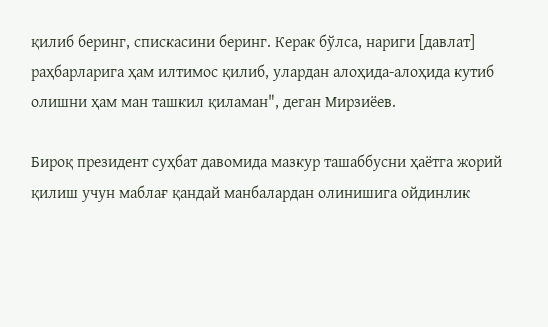қилиб беринг, спискасини беринг. Керак бўлса, нариги [давлат] раҳбарларига ҳам илтимос қилиб, улардан алоҳида-алоҳида кутиб олишни ҳам ман ташкил қиламан", деган Мирзиёев.

Бироқ президент суҳбат давомида мазкур ташаббусни ҳаётга жорий қилиш учун маблағ қандай манбалардан олинишига ойдинлик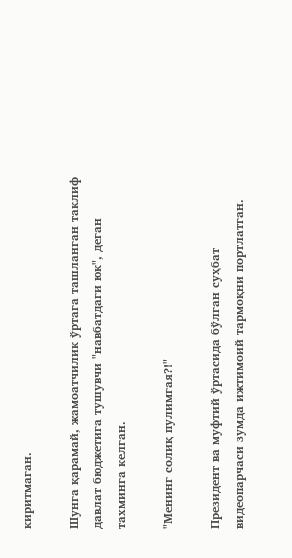киритмаган.

Шунга қарамай, жамоатчилик ўртага ташланган таклиф давлат бюджетига тушувчи "навбатдаги юк", деган тахминга келган.

"Менинг солиқ пулимгая?!"

Президент ва муфтий ўртасида бўлган суҳбат видеопарчаси зумда ижтимоий тармоқни портлатган.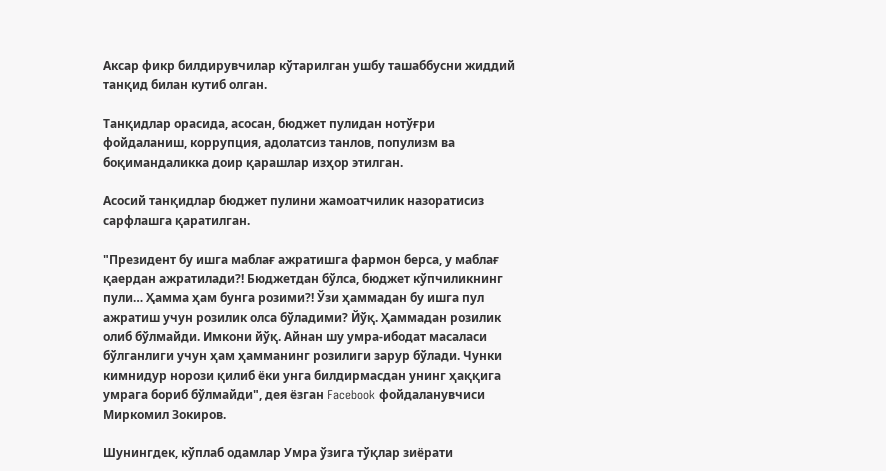Аксар фикр билдирувчилар кўтарилган ушбу ташаббусни жиддий танқид билан кутиб олган.

Танқидлар орасида, асосан, бюджет пулидан нотўғри фойдаланиш, коррупция, адолатсиз танлов, популизм ва боқимандаликка доир қарашлар изҳор этилган.

Асосий танқидлар бюджет пулини жамоатчилик назоратисиз сарфлашга қаратилган.

"Президент бу ишга маблағ ажратишга фармон берса, у маблағ қаердан ажратилади?! Бюджетдан бўлса, бюджет кўпчиликнинг пули… Ҳамма ҳам бунга розими?! Ўзи ҳаммадан бу ишга пул ажратиш учун розилик олса бўладими? Йўқ. Ҳаммадан розилик олиб бўлмайди. Имкони йўқ. Айнан шу умра-ибодат масаласи бўлганлиги учун ҳам ҳамманинг розилиги зарур бўлади. Чунки кимнидур норози қилиб ёки унга билдирмасдан унинг ҳаққига умрага бориб бўлмайди", дея ёзган Facebook фойдаланувчиси Миркомил Зокиров.

Шунингдек, кўплаб одамлар Умра ўзига тўқлар зиёрати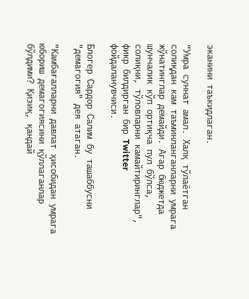эканини таъкидлаган.

"Умра суннат амал. Халқ тўлаётган солиқдан кам таъминланганларни умрага жўнатинглар демайди. Агар бюджетда шунчалик кўп ортиқча пул бўлса, солиқни, тўловларни камайтиринглар", фикр билдирган бир Twitter фойдаланувчиси.

Блогер Сардор Салим бу ташаббусни "демагогия" дея атаган.

"Камбағалларни давлат ҳисобидан умрага юбориш демагогиясини қўллаганлар бўлдими? Қизиқ, қандай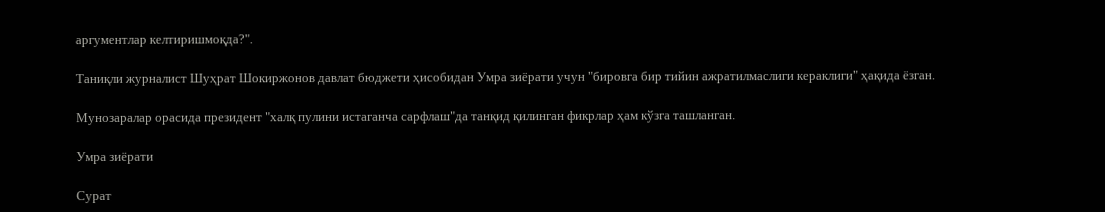аргументлар келтиришмоқда?".

Таниқли журналист Шуҳрат Шокиржонов давлат бюджети ҳисобидан Умра зиёрати учун "бировга бир тийин ажратилмаслиги кераклиги" ҳақида ёзган.

Мунозаралар орасида президент "халқ пулини истаганча сарфлаш"да танқид қилинган фикрлар ҳам кўзга ташланган.

Умра зиёрати

Сурат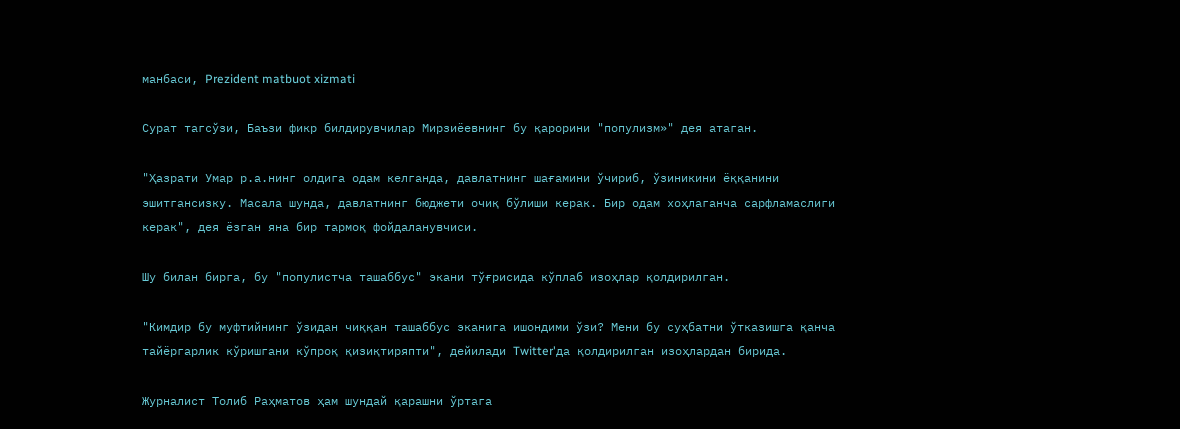манбаси, Prezident matbuot xizmati

Сурат тагсўзи, Баъзи фикр билдирувчилар Мирзиёевнинг бу қарорини "популизм»" дея атаган.

"Ҳазрати Умар р.а.нинг олдига одам келганда, давлатнинг шағамини ўчириб, ўзиникини ёққанини эшитгансизку. Масала шунда, давлатнинг бюджети очиқ бўлиши керак. Бир одам хоҳлаганча сарфламаслиги керак", дея ёзган яна бир тармоқ фойдаланувчиси.

Шу билан бирга, бу "популистча ташаббус" экани тўғрисида кўплаб изоҳлар қолдирилган.

"Кимдир бу муфтийнинг ўзидан чиққан ташаббус эканига ишондими ўзи? Мени бу суҳбатни ўтказишга қанча тайёргарлик кўришгани кўпроқ қизиқтиряпти", дейилади Twitter'да қолдирилган изоҳлардан бирида.

Журналист Толиб Раҳматов ҳам шундай қарашни ўртага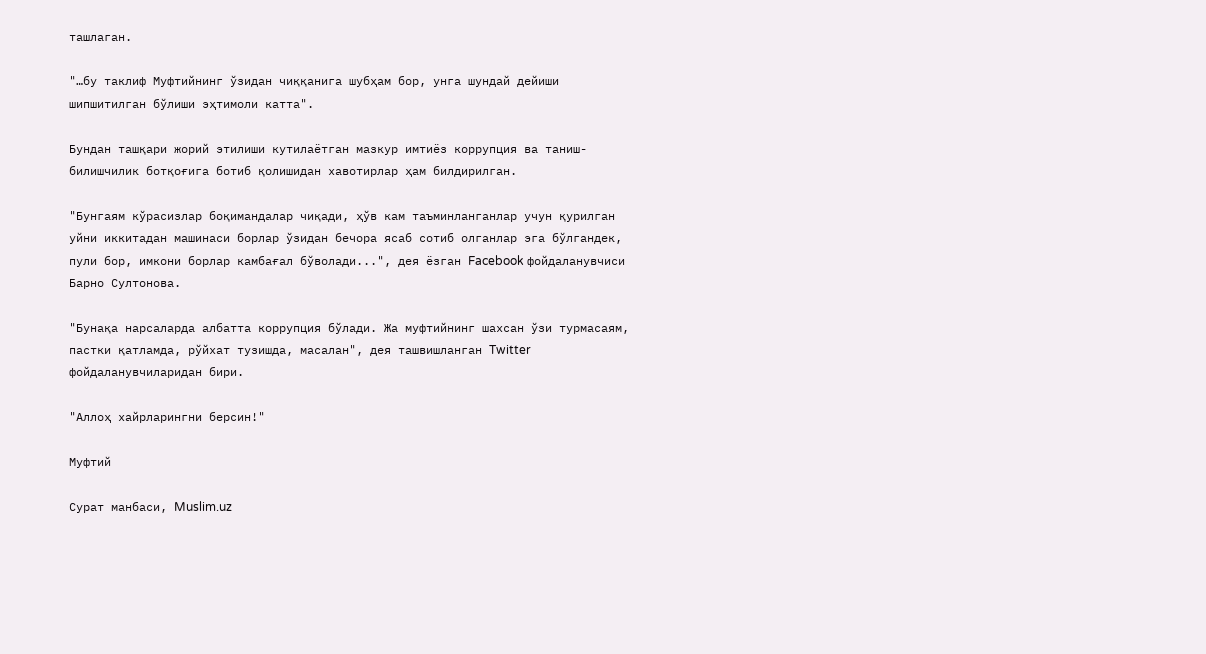ташлаган.

"…бу таклиф Муфтийнинг ўзидан чиққанига шубҳам бор, унга шундай дейиши шипшитилган бўлиши эҳтимоли катта".

Бундан ташқари жорий этилиши кутилаётган мазкур имтиёз коррупция ва таниш-билишчилик ботқоғига ботиб қолишидан хавотирлар ҳам билдирилган.

"Бунгаям кўрасизлар боқимандалар чиқади, ҳўв кам таъминланганлар учун қурилган уйни иккитадан машинаси борлар ўзидан бечора ясаб сотиб олганлар эга бўлгандек, пули бор, имкони борлар камбағал бўволади...", дея ёзган Facebook фойдаланувчиси Барно Султонова.

"Бунақа нарсаларда албатта коррупция бўлади. Жа муфтийнинг шахсан ўзи турмасаям, пастки қатламда, рўйхат тузишда, масалан", дея ташвишланган Twitter фойдаланувчиларидан бири.

"Аллоҳ хайрларингни берсин!"

Муфтий

Сурат манбаси, Muslim.uz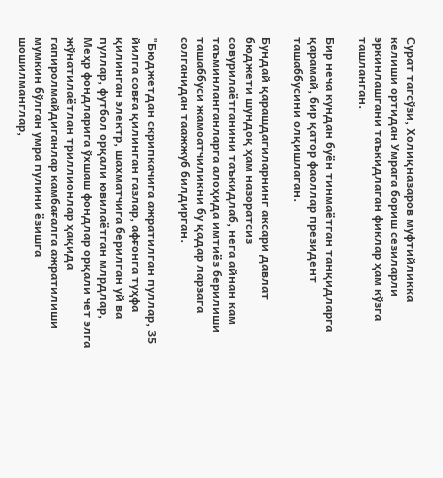Сурат тагсўзи, Холиқназаров муфтийликка келиши ортидан Умрага бориш сезиларли эркинлашгани таъкидлаган фиклар ҳам кўзга ташланган.

Бир неча кундан буён тинмаётган танқидларга қарамай, бир қатор фаоллар президент ташаббусини олқишлаган.

Бундай қарашдагиларнинг аксари давлат бюджети шундоқ ҳам назоратсиз совурилаётганини таъкидлаб, нега айнан кам таъминланганларга алоҳида имтиёз берилиши ташаббуси жамоатчиликни бу қадар ларзага солганидан таажжуб билдирган.

"Бюджетдан скрипкачига ажратилган пуллар, 35 йилга совға қилинган газлар, афғонга туҳфа қилинган электр, шахматчига берилган уй ва пуллар, футбол орқали ювилаётган млрдлар, Меҳр фондларига ўхшаш фондлар орқали чет элга жўнатилаётлан триллионлар ҳақида гапиролмайдиганлар камбағалга ажратилиши мумкин бўлган умра пулини ёзишга шошилманглар,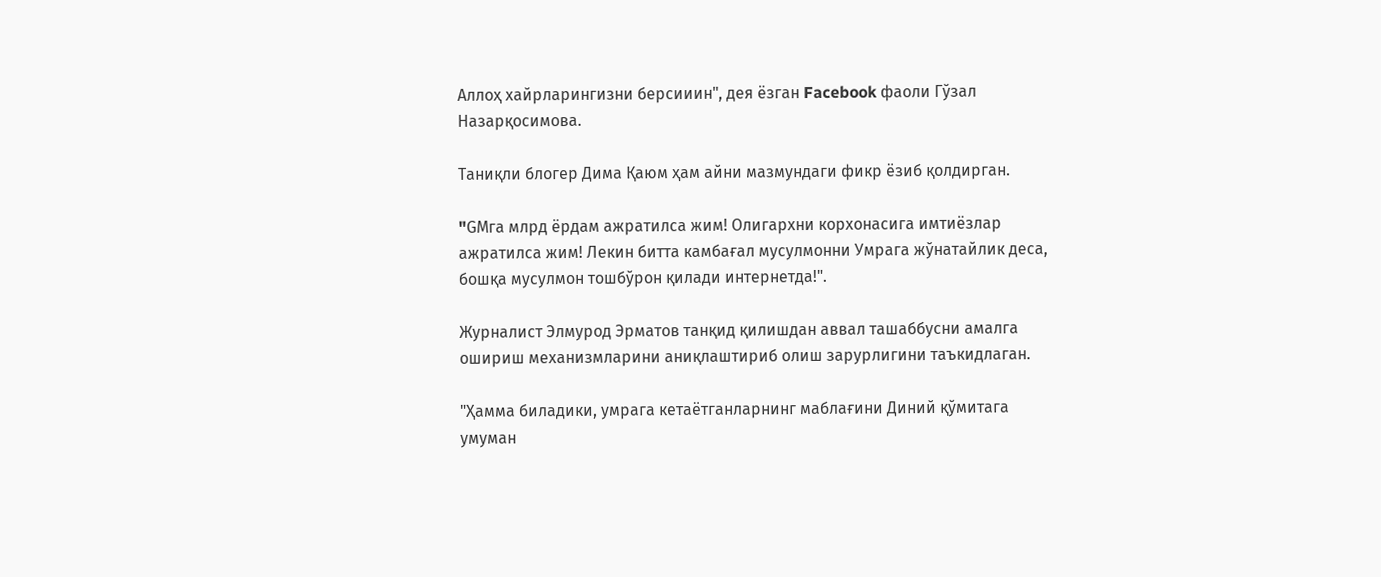Аллоҳ хайрларингизни берсииин", дея ёзган Facebook фаоли Гўзал Назарқосимова.

Таниқли блогер Дима Қаюм ҳам айни мазмундаги фикр ёзиб қолдирган.

"GMга млрд ёрдам ажратилса жим! Олигархни корхонасига имтиёзлар ажратилса жим! Лекин битта камбағал мусулмонни Умрага жўнатайлик деса, бошқа мусулмон тошбўрон қилади интернетда!".

Журналист Элмурод Эрматов танқид қилишдан аввал ташаббусни амалга ошириш механизмларини аниқлаштириб олиш зарурлигини таъкидлаган.

"Ҳамма биладики, умрага кетаётганларнинг маблағини Диний қўмитага умуман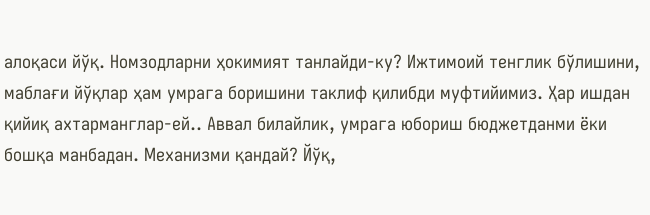алоқаси йўқ. Номзодларни ҳокимият танлайди-ку? Ижтимоий тенглик бўлишини, маблағи йўқлар ҳам умрага боришини таклиф қилибди муфтийимиз. Ҳар ишдан қийиқ ахтарманглар-ей.. Аввал билайлик, умрага юбориш бюджетданми ёки бошқа манбадан. Механизми қандай? Йўқ,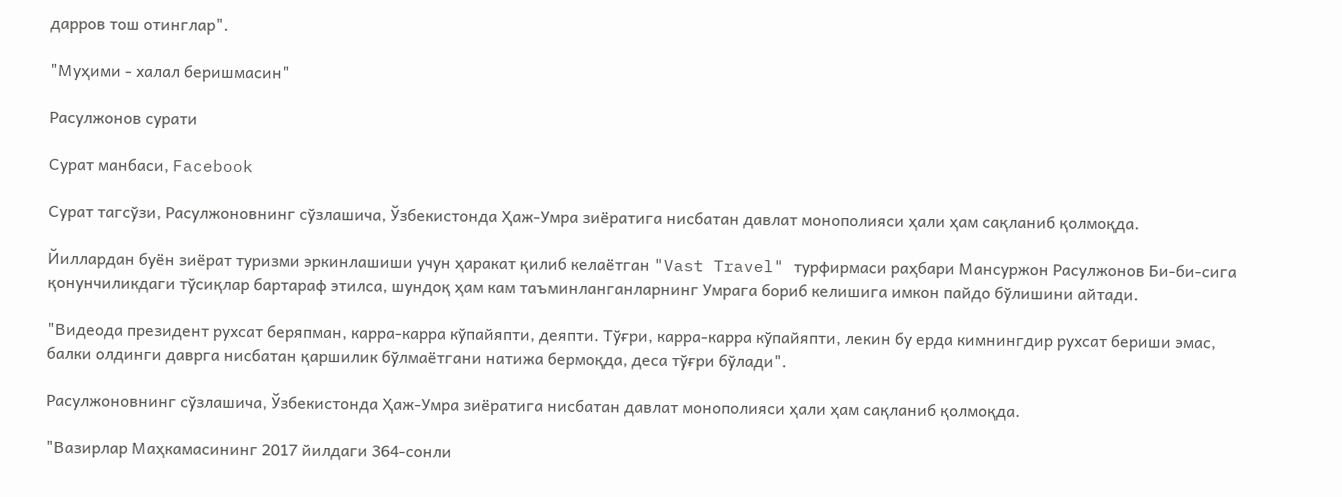дарров тош отинглар".

"Муҳими - халал беришмасин"

Расулжонов сурати

Сурат манбаси, Facebook

Сурат тагсўзи, Расулжоновнинг сўзлашича, Ўзбекистонда Ҳаж-Умра зиёратига нисбатан давлат монополияси ҳали ҳам сақланиб қолмоқда.

Йиллардан буён зиёрат туризми эркинлашиши учун ҳаракат қилиб келаётган "Vast Travel" турфирмаси раҳбари Мансуржон Расулжонов Би-би-сига қонунчиликдаги тўсиқлар бартараф этилса, шундоқ ҳам кам таъминланганларнинг Умрага бориб келишига имкон пайдо бўлишини айтади.

"Видеода президент рухсат беряпман, карра-карра кўпайяпти, деяпти. Тўғри, карра-карра кўпайяпти, лекин бу ерда кимнингдир рухсат бериши эмас, балки олдинги даврга нисбатан қаршилик бўлмаётгани натижа бермоқда, деса тўғри бўлади".

Расулжоновнинг сўзлашича, Ўзбекистонда Ҳаж-Умра зиёратига нисбатан давлат монополияси ҳали ҳам сақланиб қолмоқда.

"Вазирлар Маҳкамасининг 2017 йилдаги 364-сонли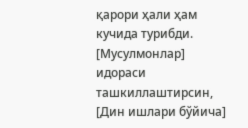қарори ҳали ҳам кучида турибди. [Мусулмонлар] идораси ташкиллаштирсин, [Дин ишлари бўйича]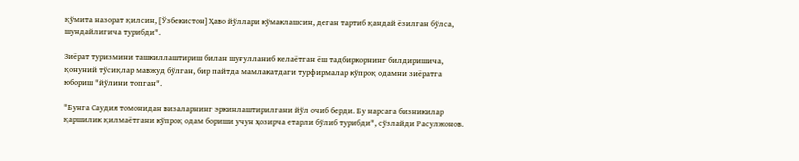қўмита назорат қилсин, [Ўзбекистон] Ҳаво йўллари кўмаклашсин, деган тартиб қандай ёзилган бўлса, шундайлигича турибди".

Зиёрат туризмини ташкиллаштириш билан шуғулланиб келаётган ёш тадбиркорнинг билдиришича, қонуний тўсиқлар мавжуд бўлган, бир пайтда мамлакатдаги турфирмалар кўпроқ одамни зиёратга юбориш "йўлини топган".

"Бунга Саудия томонидан визаларнинг эркинлаштирилгани йўл очиб берди. Бу нарсага бизникилар қаршилик қилмаётгани кўпроқ одам бориши учун ҳозирча етарли бўлиб турибди", сўзлайди Расулжонов.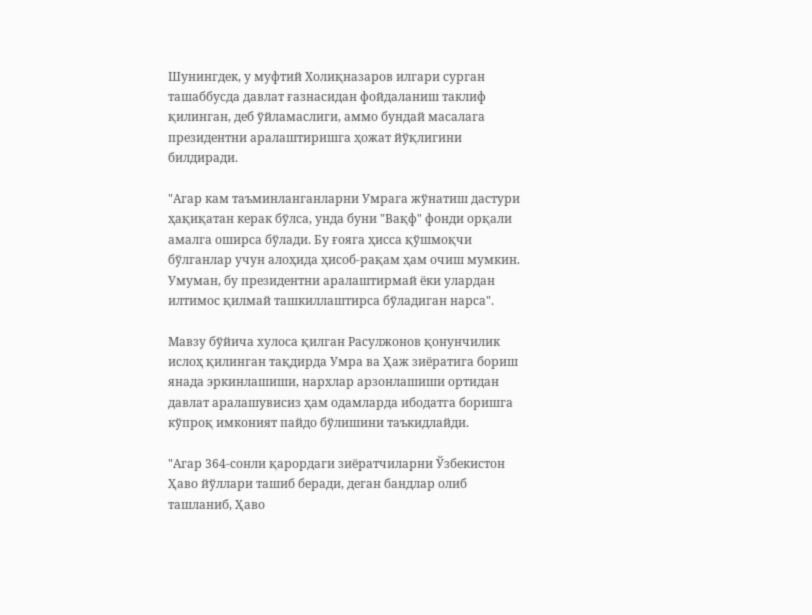Шунингдек, у муфтий Холиқназаров илгари сурган ташаббусда давлат ғазнасидан фойдаланиш таклиф қилинган, деб ўйламаслиги, аммо бундай масалага президентни аралаштиришга ҳожат йўқлигини билдиради.

"Агар кам таъминланганларни Умрага жўнатиш дастури ҳақиқатан керак бўлса, унда буни "Вақф" фонди орқали амалга оширса бўлади. Бу ғояга ҳисса қўшмоқчи бўлганлар учун алоҳида ҳисоб-рақам ҳам очиш мумкин. Умуман, бу президентни аралаштирмай ёки улардан илтимос қилмай ташкиллаштирса бўладиган нарса".

Мавзу бўйича хулоса қилган Расулжонов қонунчилик ислоҳ қилинган тақдирда Умра ва Ҳаж зиёратига бориш янада эркинлашиши, нархлар арзонлашиши ортидан давлат аралашувисиз ҳам одамларда ибодатга боришга кўпроқ имконият пайдо бўлишини таъкидлайди.

"Агар 364-сонли қарордаги зиёратчиларни Ўзбекистон Ҳаво йўллари ташиб беради, деган бандлар олиб ташланиб, Ҳаво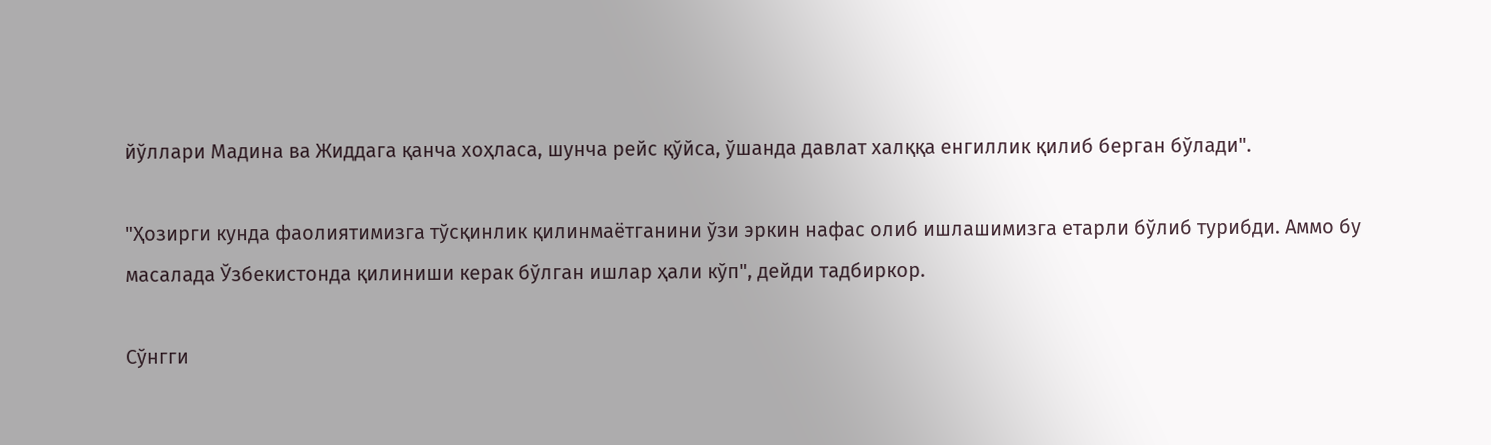йўллари Мадина ва Жиддага қанча хоҳласа, шунча рейс қўйса, ўшанда давлат халққа енгиллик қилиб берган бўлади".

"Ҳозирги кунда фаолиятимизга тўсқинлик қилинмаётганини ўзи эркин нафас олиб ишлашимизга етарли бўлиб турибди. Аммо бу масалада Ўзбекистонда қилиниши керак бўлган ишлар ҳали кўп", дейди тадбиркор.

Сўнгги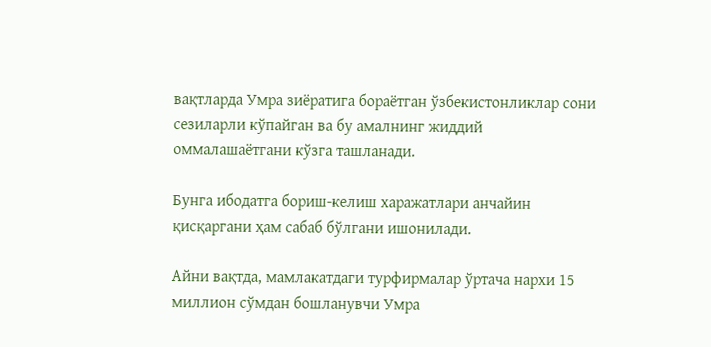вақтларда Умра зиёратига бораётган ўзбекистонликлар сони сезиларли кўпайган ва бу амалнинг жиддий оммалашаётгани кўзга ташланади.

Бунга ибодатга бориш-келиш харажатлари анчайин қисқаргани ҳам сабаб бўлгани ишонилади.

Айни вақтда, мамлакатдаги турфирмалар ўртача нархи 15 миллион сўмдан бошланувчи Умра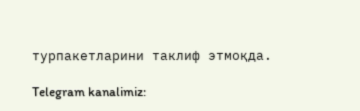турпакетларини таклиф этмоқда.

Telegram kanalimiz: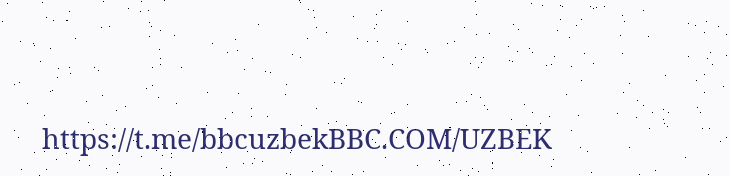https://t.me/bbcuzbekBBC.COM/UZBEK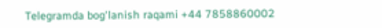Telegramda bog'lanish raqami +44 7858860002